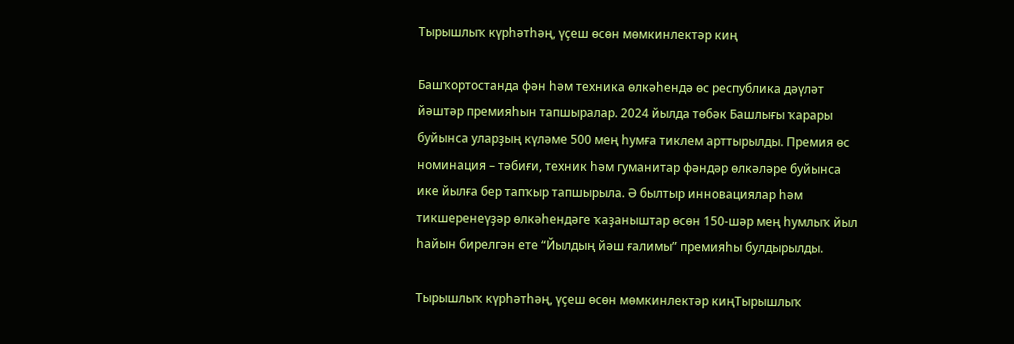Тырышлыҡ күрһәтһәң, үҫеш өсөн мөмкинлектәр киң

Башҡортостанда фән һәм техника өлкәһендә өс республика дәүләт йәштәр премияһын тапшыралар. 2024 йылда төбәк Башлығы ҡарары буйынса уларҙың күләме 500 мең һумға тиклем арттырылды. Премия өс номинация – тәбиғи, техник һәм гуманитар фәндәр өлкәләре буйынса ике йылға бер тапҡыр тапшырыла. Ә былтыр инновациялар һәм тикшеренеүҙәр өлкәһендәге ҡаҙаныштар өсөн 150-шәр мең һумлыҡ йыл һайын бирелгән ете “Йылдың йәш ғалимы” премияһы булдырылды.

Тырышлыҡ күрһәтһәң, үҫеш өсөн мөмкинлектәр киңТырышлыҡ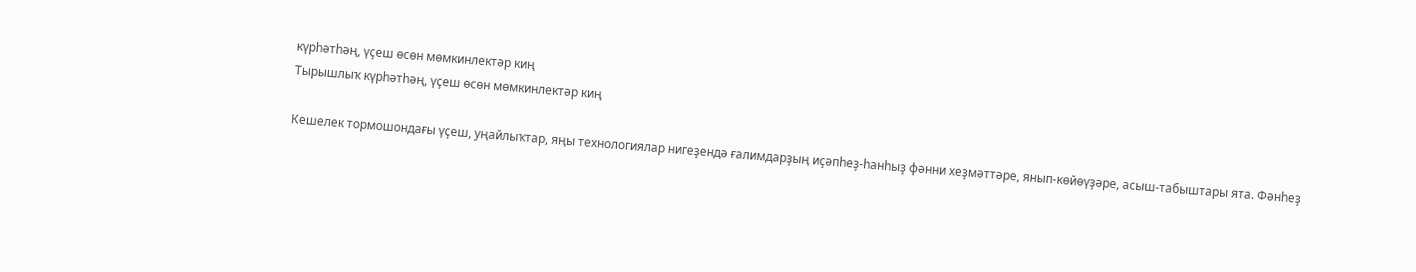күрһәтһәң, үҫеш өсөн мөмкинлектәр киң
Тырышлыҡ күрһәтһәң, үҫеш өсөн мөмкинлектәр киң

Кешелек тормошондағы үҫеш, уңайлыҡтар, яңы технологиялар нигеҙендә ғалимдарҙың иҫәпһеҙ-һанһыҙ фәнни хеҙмәттәре, янып-көйөүҙәре, асыш-табыштары ята. Фәнһеҙ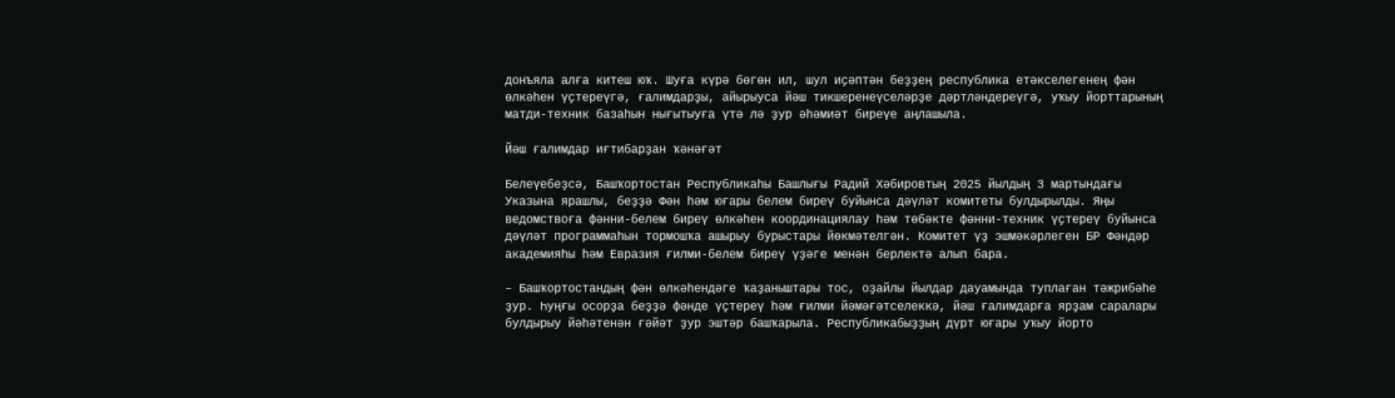донъяла алға китеш юҡ. Шуға күрә бөгөн ил, шул иҫәптән беҙҙең республика етәкселегенең фән өлкәһен үҫтереүгә, ғалимдарҙы, айырыуса йәш тикшеренеүселәрҙе дәртләндереүгә, уҡыу йорттарының матди-техник базаһын нығытыуға үтә лә ҙур әһәмиәт биреүе аңлашыла.

Йәш ғалимдар иғтибарҙан ҡәнәғәт

Белеүебеҙсә, Башҡортостан Республикаһы Башлығы Радий Хәбировтың 2025 йылдың 3 мартындағы Указына ярашлы, беҙҙә Фән һәм юғары белем биреү буйынса дәүләт комитеты булдырылды. Яңы ведомствоға фәнни-белем биреү өлкәһен координациялау һәм төбәкте фәнни-техник үҫтереү буйынса дәүләт программаһын тормошҡа ашырыу бурыстары йөкмәтелгән. Комитет үҙ эшмәкәрлеген БР Фәндәр академияһы һәм Евразия ғилми-белем биреү үҙәге менән берлектә алып бара.

– Башҡортостандың фән өлкәһендәге ҡаҙаныштары тос, оҙайлы йылдар дауамында туплаған тәжрибәһе ҙур. Һуңғы осорҙа беҙҙә фәнде үҫтереү һәм ғилми йәмәғәтселеккә, йәш ғалимдарға ярҙам саралары булдырыу йәһәтенән ғәйәт ҙур эштәр башҡарыла. Республикабыҙҙың дүрт юғары уҡыу йорто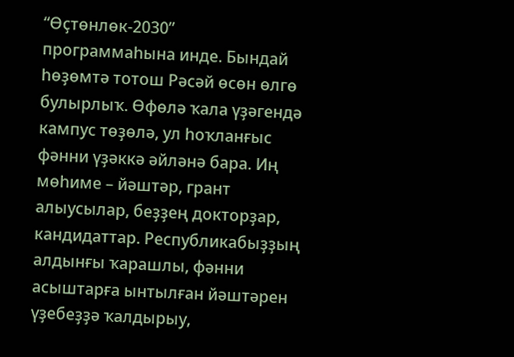“Өҫтөнлөк-2030” программаһына инде. Бындай һөҙөмтә тотош Рәсәй өсөн өлгө булырлыҡ. Өфөлә ҡала үҙәгендә кампус төҙөлә, ул һоҡланғыс фәнни үҙәккә әйләнә бара. Иң мөһиме – йәштәр, грант алыусылар, беҙҙең докторҙар, кандидаттар. Республикабыҙҙың алдынғы ҡарашлы, фәнни асыштарға ынтылған йәштәрен үҙебеҙҙә ҡалдырыу,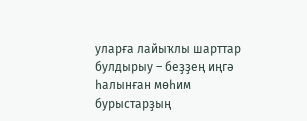уларға лайыҡлы шарттар булдырыу – беҙҙең иңгә һалынған мөһим бурыстарҙың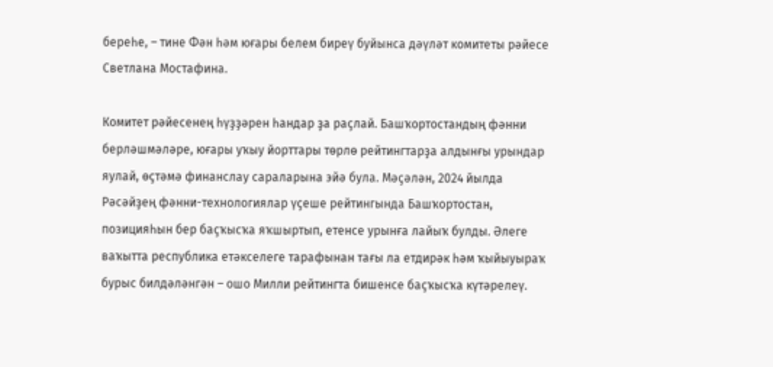береһе, – тине Фән һәм юғары белем биреү буйынса дәүләт комитеты рәйесе Светлана Мостафина.

Комитет рәйесенең һүҙҙәрен һандар ҙа раҫлай. Башҡортостандың фәнни берләшмәләре, юғары уҡыу йорттары төрлө рейтингтарҙа алдынғы урындар яулай, өҫтәмә финанслау сараларына эйә була. Мәҫәлән, 2024 йылда Рәсәйҙең фәнни-технологиялар үҫеше рейтингында Башҡортостан, позицияһын бер баҫҡысҡа яҡшыртып, етенсе урынға лайыҡ булды. Әлеге ваҡытта республика етәкселеге тарафынан тағы ла етдирәк һәм ҡыйыуыраҡ бурыс билдәләнгән – ошо Милли рейтингта бишенсе баҫҡысҡа күтәрелеү.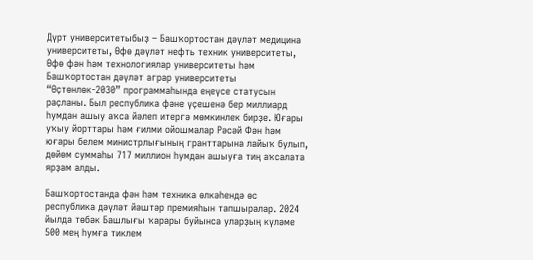Дүрт университетыбыҙ – Башҡортостан дәүләт медицина университеты, Өфө дәүләт нефть техник университеты, Өфө фән һәм технологиялар университеты һәм Башҡортостан дәүләт аграр университеты “Өҫтөнлөк-2030” программаһында еңеүсе статусын раҫланы. Был республика фәне үҫешенә бер миллиард һумдан ашыу аҡса йәлеп итергә мөмкинлек бирҙе. Юғары уҡыу йорттары һәм ғилми ойошмалар Рәсәй Фән һәм юғары белем министрлығының гранттарына лайыҡ булып, дөйөм суммаһы 717 миллион һумдан ашыуға тиң аҡсалата ярҙам алды.

Башҡортостанда фән һәм техника өлкәһендә өс республика дәүләт йәштәр премияһын тапшыралар. 2024 йылда төбәк Башлығы ҡарары буйынса уларҙың күләме 500 мең һумға тиклем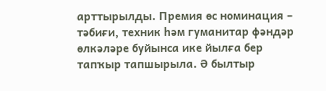арттырылды. Премия өс номинация – тәбиғи, техник һәм гуманитар фәндәр өлкәләре буйынса ике йылға бер тапҡыр тапшырыла. Ә былтыр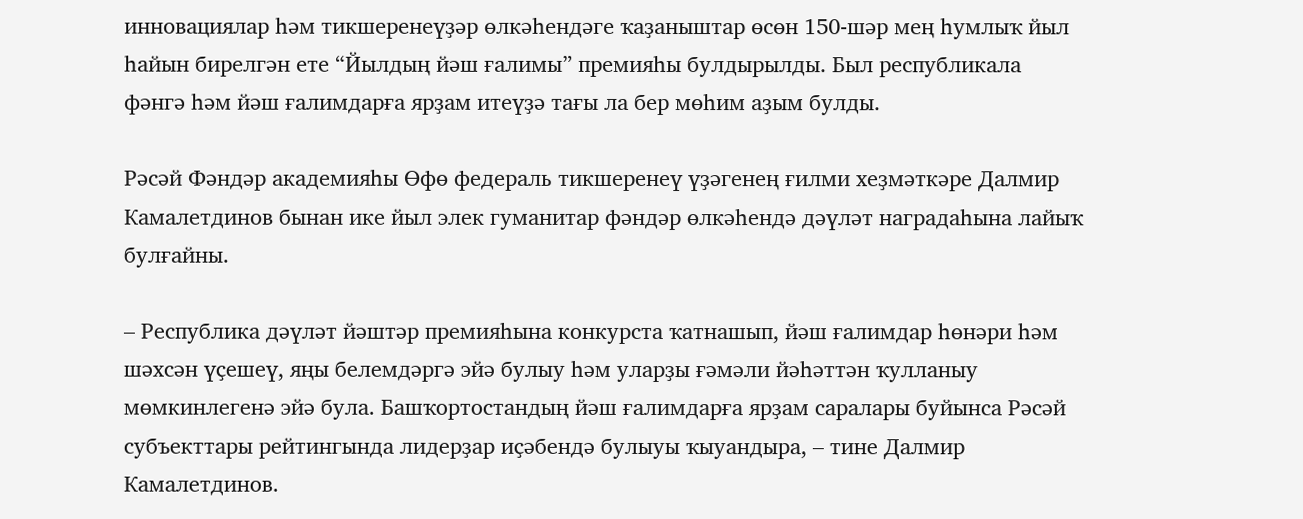инновациялар һәм тикшеренеүҙәр өлкәһендәге ҡаҙаныштар өсөн 150-шәр мең һумлыҡ йыл һайын бирелгән ете “Йылдың йәш ғалимы” премияһы булдырылды. Был республикала фәнгә һәм йәш ғалимдарға ярҙам итеүҙә тағы ла бер мөһим аҙым булды.

Рәсәй Фәндәр академияһы Өфө федераль тикшеренеү үҙәгенең ғилми хеҙмәткәре Далмир Камалетдинов бынан ике йыл элек гуманитар фәндәр өлкәһендә дәүләт наградаһына лайыҡ булғайны.

– Республика дәүләт йәштәр премияһына конкурста ҡатнашып, йәш ғалимдар һөнәри һәм шәхсән үҫешеү, яңы белемдәргә эйә булыу һәм уларҙы ғәмәли йәһәттән ҡулланыу мөмкинлегенә эйә була. Башҡортостандың йәш ғалимдарға ярҙам саралары буйынса Рәсәй субъекттары рейтингында лидерҙар иҫәбендә булыуы ҡыуандыра, – тине Далмир Камалетдинов.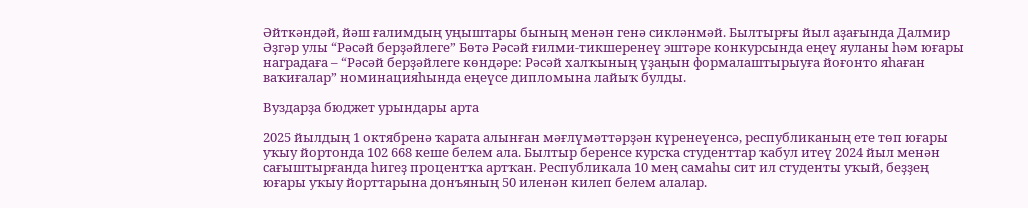Әйткәндәй, йәш ғалимдың уңыштары бының менән генә сикләнмәй. Былтырғы йыл аҙағында Далмир Әҙгәр улы “Рәсәй берҙәйлеге” Бөтә Рәсәй ғилми-тикшеренеү эштәре конкурсында еңеү яуланы һәм юғары наградаға – “Рәсәй берҙәйлеге көндәре: Рәсәй халҡының үҙаңын формалаштырыуға йоғонто яһаған ваҡиғалар” номинацияһында еңеүсе дипломына лайыҡ булды.

Вуздарҙа бюджет урындары арта

2025 йылдың 1 октябренә ҡарата алынған мәғлүмәттәрҙән күренеүенсә, республиканың ете төп юғары уҡыу йортонда 102 668 кеше белем ала. Былтыр беренсе курсҡа студенттар ҡабул итеү 2024 йыл менән сағыштырғанда һигеҙ процентҡа артҡан. Республикала 10 мең самаһы сит ил студенты уҡый, беҙҙең юғары уҡыу йорттарына донъяның 50 иленән килеп белем алалар.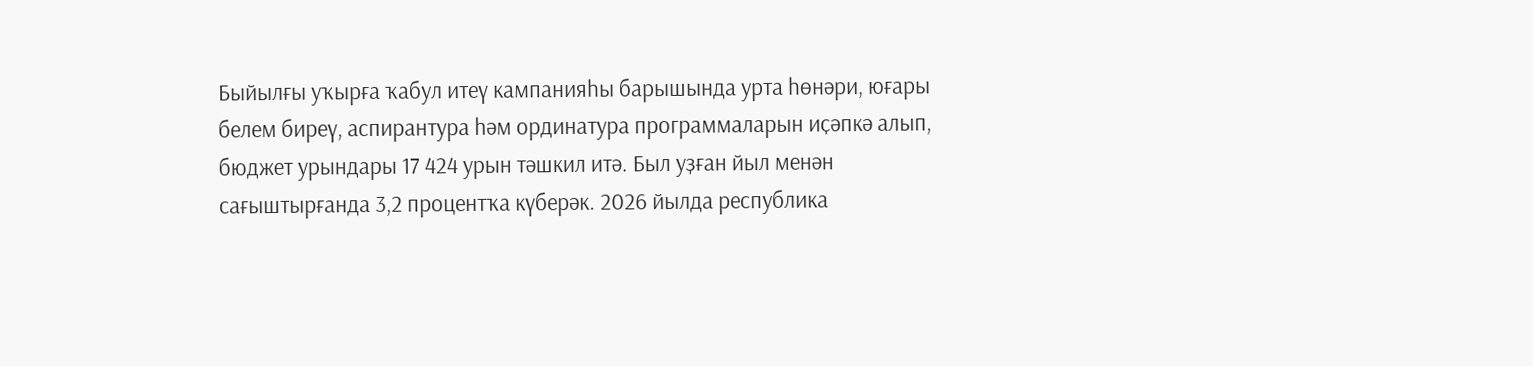Быйылғы уҡырға ҡабул итеү кампанияһы барышында урта һөнәри, юғары белем биреү, аспирантура һәм ординатура программаларын иҫәпкә алып, бюджет урындары 17 424 урын тәшкил итә. Был уҙған йыл менән сағыштырғанда 3,2 процентҡа күберәк. 2026 йылда республика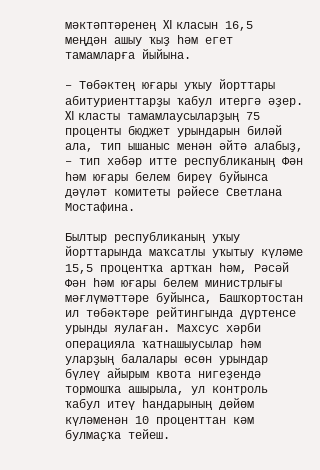мәктәптәренең XI класын 16,5 меңдән ашыу ҡыҙ һәм егет тамамларға йыйына.

– Төбәктең юғары уҡыу йорттары абитуриенттарҙы ҡабул итергә әҙер. XI класты тамамлаусыларҙың 75 проценты бюджет урындарын биләй ала, тип ышаныс менән әйтә алабыҙ, – тип хәбәр итте республиканың Фән һәм юғары белем биреү буйынса дәүләт комитеты рәйесе Светлана Мостафина.

Былтыр республиканың уҡыу йорттарында маҡсатлы уҡытыу күләме 15,5 процентҡа артҡан һәм, Рәсәй Фән һәм юғары белем министрлығы мәғлүмәттәре буйынса, Башҡортостан ил төбәктәре рейтингында дүртенсе урынды яулаған. Махсус хәрби операцияла ҡатнашыусылар һәм уларҙың балалары өсөн урындар бүлеү айырым квота нигеҙендә тормошҡа ашырыла, ул контроль ҡабул итеү һандарының дөйөм күләменән 10 проценттан кәм булмаҫҡа тейеш.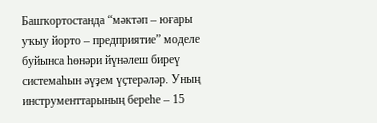Башҡортостанда “мәктәп – юғары уҡыу йорто – предприятие” моделе буйынса һөнәри йүнәлеш биреү системаһын әүҙем үҫтерәләр. Уның инструменттарының береһе – 15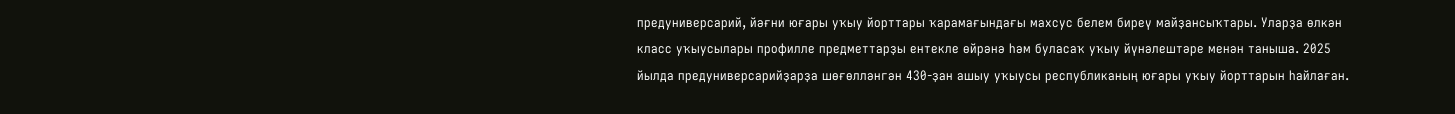предуниверсарий, йәғни юғары уҡыу йорттары ҡарамағындағы махсус белем биреү майҙансыҡтары. Уларҙа өлкән класс уҡыусылары профилле предметтарҙы ентекле өйрәнә һәм буласаҡ уҡыу йүнәлештәре менән таныша. 2025 йылда предуниверсарийҙарҙа шөғөлләнгән 430-ҙан ашыу уҡыусы республиканың юғары уҡыу йорттарын һайлаған.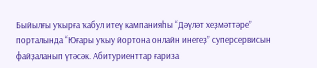Быйылғы уҡырға ҡабул итеү кампанияһы “Дәүләт хеҙмәттәре” порталында “Юғары уҡыу йортона онлайн инегеҙ” суперсервисын файҙаланып үтәсәк. Абитуриенттар ғариза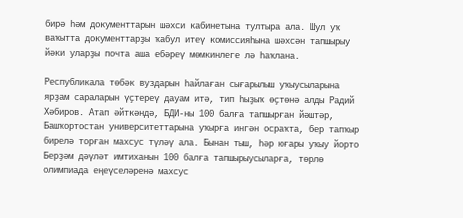бирә һәм документтарын шәхси кабинетына тултыра ала. Шул уҡ ваҡытта документтарҙы ҡабул итеү комиссияһына шәхсән тапшырыу йәки уларҙы почта аша ебәреү мөмкинлеге лә һаҡлана.

Республикала төбәк вуздарын һайлаған сығарылыш уҡыусыларына ярҙам сараларын үҫтереү дауам итә, тип һыҙыҡ өҫтөнә алды Радий Хәбиров. Атап әйткәндә, БДИ-ны 100 балға тапшырған йәштәр, Башҡортостан университеттарына уҡырға ингән осраҡта, бер тапҡыр бирелә торған махсус түләү ала. Бынан тыш, һәр юғары уҡыу йорто Берҙәм дәүләт имтиханын 100 балға тапшырыусыларға, төрлө олимпиада еңеүселәренә махсус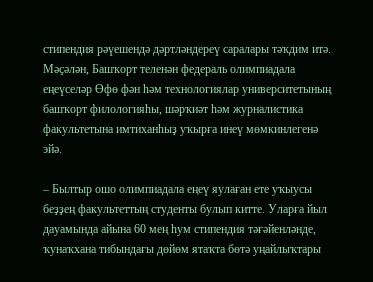стипендия рәүешендә дәртләндереү саралары тәҡдим итә.  Мәҫәлән, Башҡорт теленән федераль олимпиадала еңеүселәр Өфө фән һәм технологиялар университетының башҡорт филологияһы, шәрҡиәт һәм журналистика факультетына имтиханһыҙ уҡырға инеү мөмкинлегенә эйә.

– Былтыр ошо олимпиадала еңеү яулаған ете уҡыусы беҙҙең факультеттың студенты булып китте. Уларға йыл дауамында айына 60 мең һум стипендия тәғәйенләнде, ҡунаҡхана тибындағы дөйөм ятаҡта бөтә уңайлыҡтары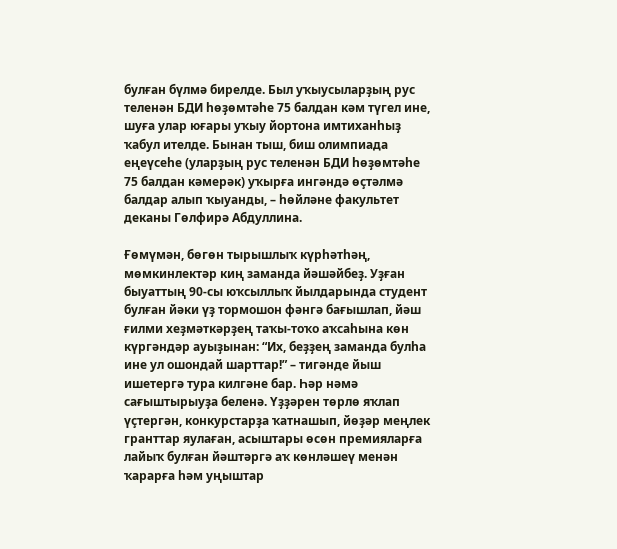булған бүлмә бирелде. Был уҡыусыларҙың рус теленән БДИ һөҙөмтәһе 75 балдан кәм түгел ине, шуға улар юғары уҡыу йортона имтиханһыҙ ҡабул ителде. Бынан тыш, биш олимпиада еңеүсеһе (уларҙың рус теленән БДИ һөҙөмтәһе 75 балдан кәмерәк) уҡырға ингәндә өҫтәлмә балдар алып ҡыуанды, – һөйләне факультет деканы Гөлфирә Абдуллина.

Ғөмүмән, бөгөн тырышлыҡ күрһәтһәң, мөмкинлектәр киң заманда йәшәйбеҙ. Уҙған быуаттың 90-сы юҡсыллыҡ йылдарында студент булған йәки үҙ тормошон фәнгә бағышлап, йәш ғилми хеҙмәткәрҙең таҡы-тоҡо аҡсаһына көн күргәндәр ауыҙынан: “Их, беҙҙең заманда булһа ине ул ошондай шарттар!” – тигәнде йыш ишетергә тура килгәне бар. Һәр нәмә сағыштырыуҙа беленә. Үҙҙәрен төрлө яҡлап үҫтергән, конкурстарҙа ҡатнашып, йөҙәр меңлек гранттар яулаған, асыштары өсөн премияларға лайыҡ булған йәштәргә аҡ көнләшеү менән ҡарарға һәм уңыштар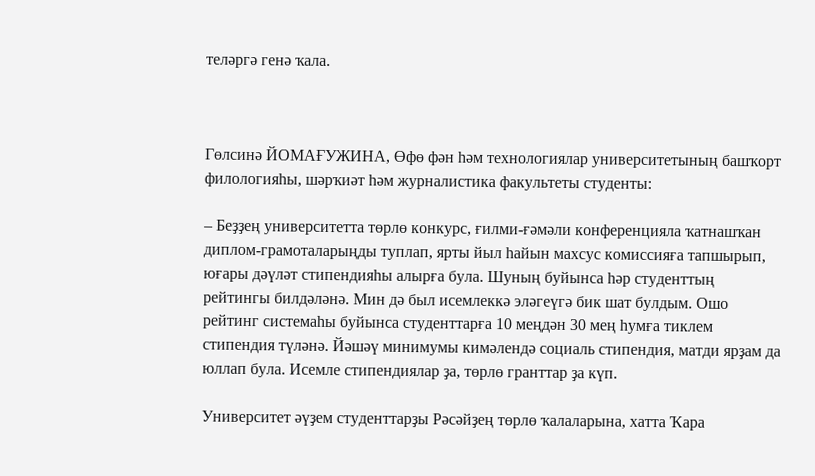теләргә генә ҡала.



Гөлсинә ЙОМАҒУЖИНА, Өфө фән һәм технологиялар университетының башҡорт филологияһы, шәрҡиәт һәм журналистика факультеты студенты:

– Беҙҙең университетта төрлө конкурс, ғилми-ғәмәли конференцияла ҡатнашҡан диплом-грамоталарыңды туплап, ярты йыл һайын махсус комиссияға тапшырып, юғары дәүләт стипендияһы алырға була. Шуның буйынса һәр студенттың рейтингы билдәләнә. Мин дә был исемлеккә эләгеүгә бик шат булдым. Ошо рейтинг системаһы буйынса студенттарға 10 меңдән 30 мең һумға тиклем стипендия түләнә. Йәшәү минимумы кимәлендә социаль стипендия, матди ярҙам да юллап була. Исемле стипендиялар ҙа, төрлө гранттар ҙа күп.

Университет әүҙем студенттарҙы Рәсәйҙең төрлө ҡалаларына, хатта Ҡара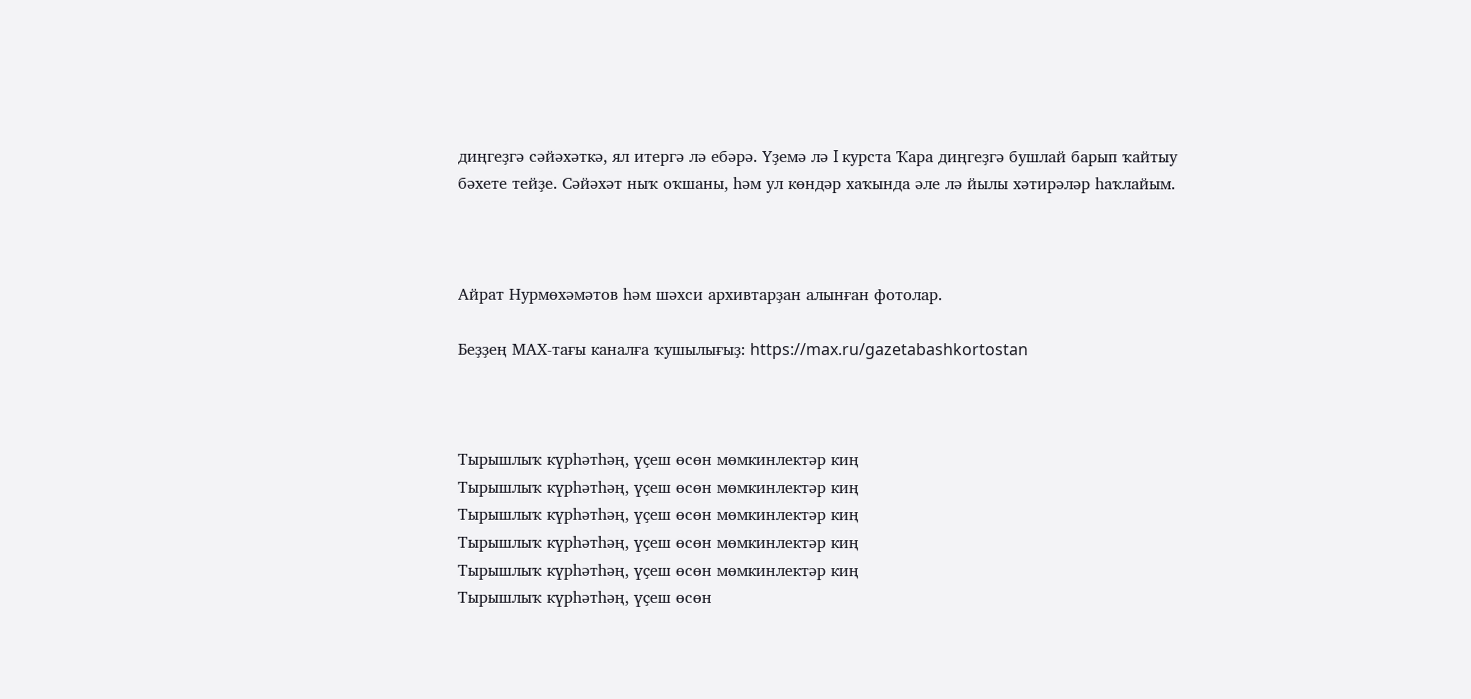диңгеҙгә сәйәхәткә, ял итергә лә ебәрә. Үҙемә лә I курста Ҡара диңгеҙгә бушлай барып ҡайтыу бәхете тейҙе. Сәйәхәт ныҡ оҡшаны, һәм ул көндәр хаҡында әле лә йылы хәтирәләр һаҡлайым.



Айрат Нурмөхәмәтов һәм шәхси архивтарҙан алынған фотолар.

Беҙҙең МАХ-тағы каналға ҡушылығыҙ: https://max.ru/gazetabashkortostan



Тырышлыҡ күрһәтһәң, үҫеш өсөн мөмкинлектәр киң
Тырышлыҡ күрһәтһәң, үҫеш өсөн мөмкинлектәр киң
Тырышлыҡ күрһәтһәң, үҫеш өсөн мөмкинлектәр киң
Тырышлыҡ күрһәтһәң, үҫеш өсөн мөмкинлектәр киң
Тырышлыҡ күрһәтһәң, үҫеш өсөн мөмкинлектәр киң
Тырышлыҡ күрһәтһәң, үҫеш өсөн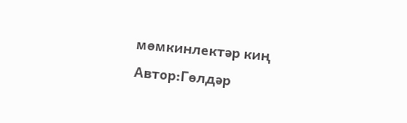мөмкинлектәр киң
Автор:Гөлдәр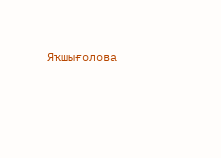Яҡшығолова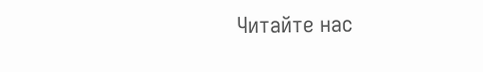Читайте нас